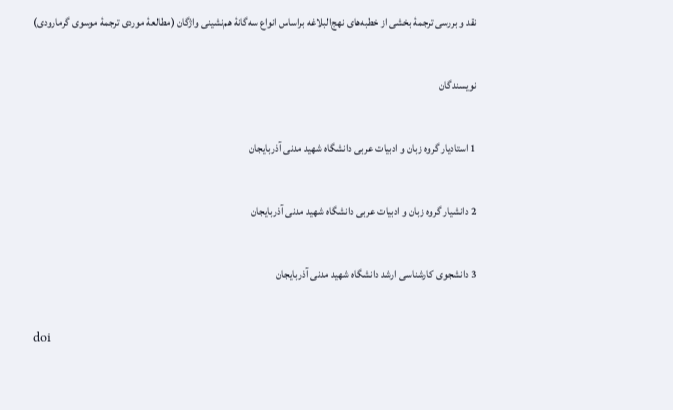نقد و بررسی ترجمۀ بخشی از خطبه‌های نهج‌البلاغه براساس انواع سه‌گانۀ هم‌نشینی واژگان (مطالعۀ موردی ترجمۀ موسوی گرمارودی)

نویسندگان

1 استادیار گروه زبان و ادبیات عربی دانشگاه شهید مدنی آذربایجان

2 دانشیار گروه زبان و ادبیات عربی دانشگاه شهید مدنی آذربایجان

3 دانشجوی کارشناسی ارشد دانشگاه شهید مدنی آذربایجان

doi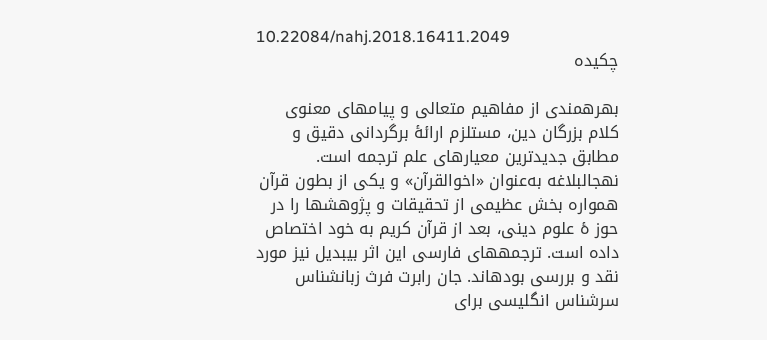10.22084/nahj.2018.16411.2049
چکیده

بهرهمندی از مفاهیم متعالی و پیامهای معنوی کلام بزرگان دین، مستلزم ارائۀ برگردانی دقیق و مطابق جدیدترین معیارهای علم ترجمه است. نهجالبلاغه به‌عنوان «اخوالقرآن» و یکی از بطون قرآن همواره بخش عظیمی از تحقیقات و پژوهشها را در حوز ۀ علوم دینی، بعد از قرآن کریم به خود اختصاص داده است. ترجمههای فارسی این اثر بیبدیل نیز مورد نقد و بررسی بودهاند. جان رابرت فرث زبانشناس سرشناس انگلیسی برای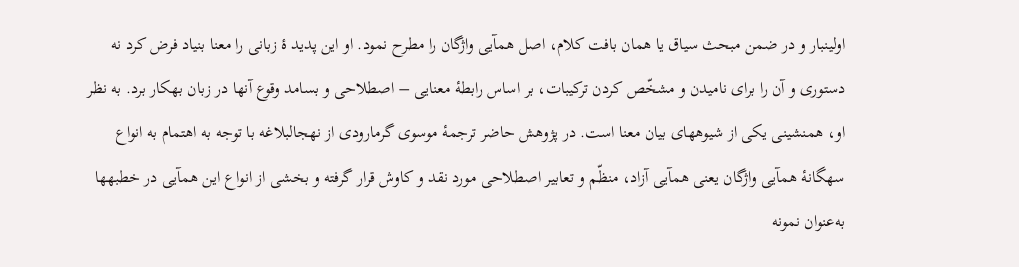اولینبار و در ضمن مبحث سیاق یا همان بافت کلام، اصل همآیی واژگان را مطرح نمود. او این پدید ۀ زبانی را معنا بنیاد فرض کرد نه دستوری و آن را برای نامیدن و مشخّص کردن ترکیبات، بر اساس رابطۀ معنایی – اصطلاحی و بسامد وقوع آنها در زبان بهکار برد. به نظر او، همنشینی یکی از شیوههای بیان معنا است. در پژوهش حاضر ترجمۀ موسوی گرمارودی از نهجالبلاغه با توجه به اهتمام به انواع سهگانۀ همآیی واژگان یعنی همآیی آزاد، منظّم و تعابیر اصطلاحی مورد نقد و کاوش قرار گرفته و بخشی از انواع این همآیی در خطبهها به‌عنوان نمونه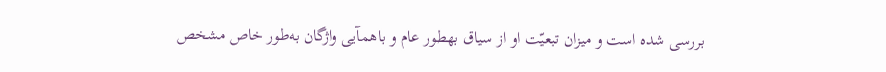بررسی شده است و میزان تبعیّت او از سیاق بهطور عام و باهمآیی واژگان به‌طور خاص مشخص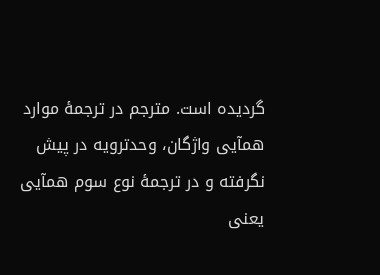گردیده است. مترجم در ترجمۀ موارد همآیی واژگان، وحدترویه در پیش نگرفته و در ترجمۀ نوع سوم همآیی یعنی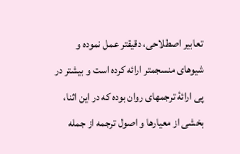تعابیر اصطلاحی، دقیقتر عمل نموده و شیوهای منسجمتر ارائه کرده است و بیشتر در پی ارائۀ ترجمهای روان بوده که در این اثنا، بخشی از معیارها و اصول ترجمه از جمله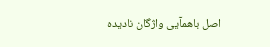اصل باهمآیی واژگان نادیده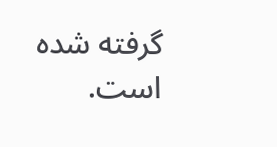گرفته شده است.